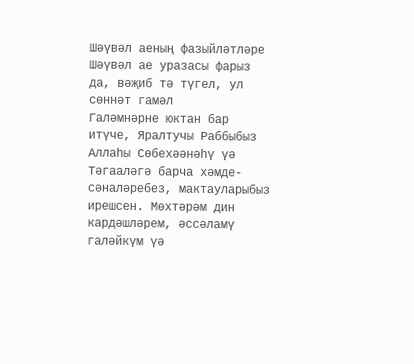Шәүвәл аеның фазыйләтләре
Шәүвәл ае уразасы фарыз да, вәҗиб тә түгел, ул сөннәт гамәл
Галәмнәрне юктан бар итүче, Яралтучы Раббыбыз Аллаһы Сөбехәәнәһү үә Тәгааләгә барча хәмде-сәналәребез, мактауларыбыз ирешсен. Мөхтәрәм дин кардәшләрем, әссәламү галәйкүм үә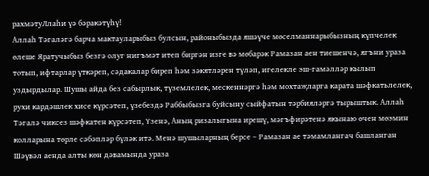рахмәтуЛлаһи үә бәракәтүһү!
Аллаh Тәгаләгә барча мактауларыбыз булсын, районыбызда яшәүче мөселманнарыбызның күпчелек өлеше Яратучыбыз безгә олуг нигъмәт итеп биргән изге вә мөбарәк Рамазан аен тиешенчә, ягъни ураза тотып, ифтарлар үткәреп, cәдакалар биреп hәм зәкятләрен түләп, игелекле эш-гамәлләр кылып уздырдылар. Шушы айда без сабырлык, түземлелек, мескеннәргә hәм мохтаҗларга карата шәфкатьлелек, рухи кардәшлек хисе күрсәтеп, үзебездә Раббыбызга буйсыну сыйфатын тәрбияләргә тырыштык. Аллаh Тәгалә чиксез шәфкатен күрсәтеп, Yзенә, Аның ризалыгына ирешү, мәгъфирәтенә якынаю өчен мөэмин колларына төрле сәбәпләр бүләк итә. Менә шушыларның берсе – Рамазан ае тәмамлангач башланган Шәүвәл аенда алты көн дәвамында ураза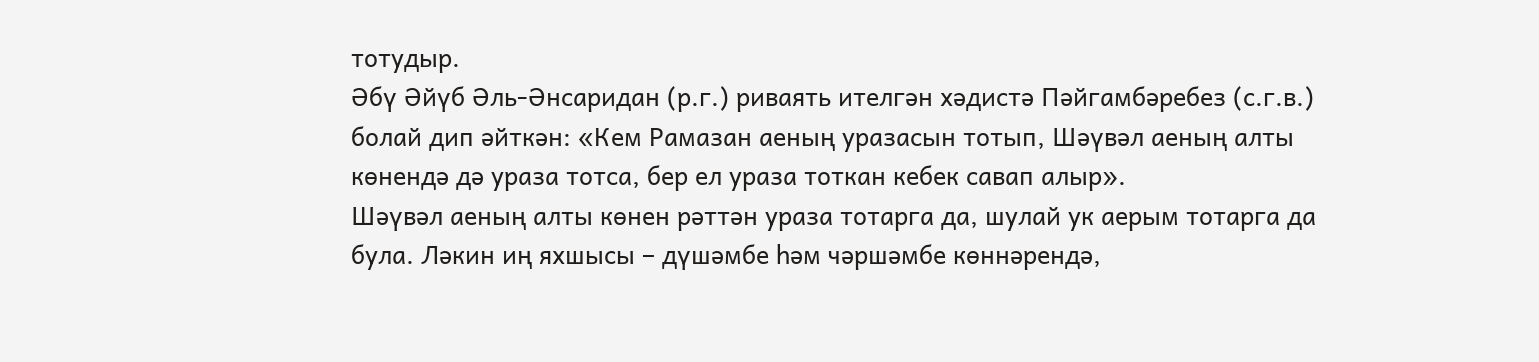тотудыр.
Әбү Әйүб Әль-Әнсаридан (р.г.) риваять ителгән хәдистә Пәйгамбәребез (с.г.в.) болай дип әйткән: «Кем Рамазан аеның уразасын тотып, Шәүвәл аеның алты көнендә дә ураза тотса, бер ел ураза тоткан кебек сaвап алыр».
Шәүвәл аеның алты көнен рәттән ураза тотарга да, шулай ук аерым тотарга да була. Ләкин иң яхшысы – дүшәмбе hәм чәршәмбе көннәрендә,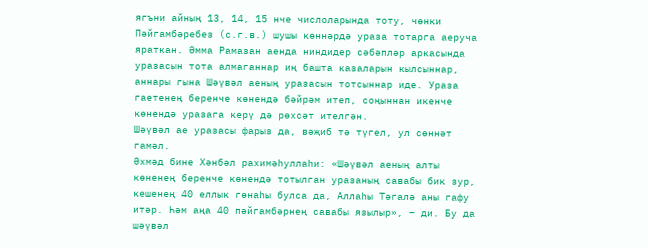ягъни айның 13, 14, 15 нче числоларында тоту, чөнки Пәйгамбәребез (с.г.в.) шушы көннәрдә ураза тотарга аеруча яраткан. Әмма Рамазан аенда ниндидер сәбәпләр аркасында уразасын тота алмаганнар иң башта казаларын кылсыннар, аннары гына Шәүвәл аеның уразасын тотсыннар иде. Ураза гаетенең беренче көнендә бәйрәм итеп, соңыннан икенче көнендә уразага керү дә рөхсәт ителгән.
Шәүвәл ае уразасы фарыз да, вәҗиб тә түгел, ул сөннәт гамәл.
Әхмәд бине Хәнбәл рахимәһуллаһи: «Шәүвәл аеның алты көненең беренче көнендә тотылган уразаның савабы бик зур, кешенең 40 еллык гөнаһы булса да, Аллаһы Тәгалә аны гафу итәр. Һәм аңа 40 пәйгамбәрнең савабы язылыр», – ди. Бу да шәүвәл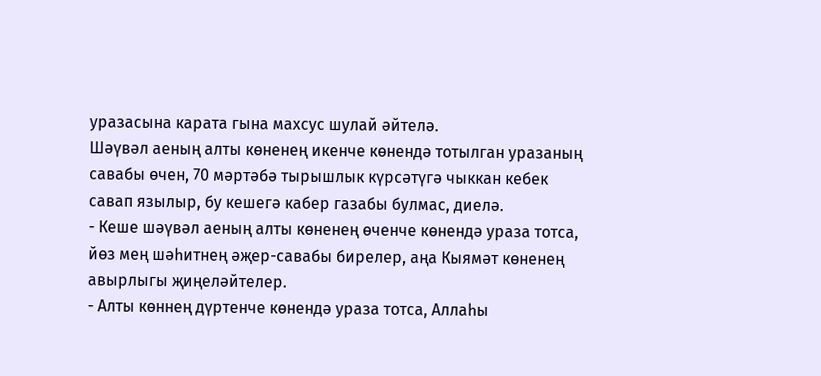уразасына карата гына махсус шулай әйтелә.
Шәүвәл аеның алты көненең икенче көнендә тотылган уразаның савабы өчен, 70 мәртәбә тырышлык күрсәтүгә чыккан кебек савап язылыр, бу кешегә кабер газабы булмас, диелә.
- Кеше шәүвәл аеның алты көненең өченче көнендә ураза тотса, йөз мең шәһитнең әҗер-савабы бирелер, аңа Кыямәт көненең авырлыгы җиңеләйтелер.
- Алты көннең дүртенче көнендә ураза тотса, Аллаһы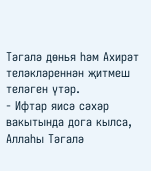Тәгалә дөнья һәм Ахирәт теләкләреннән җитмеш теләген үтәр.
- Ифтар яисә сәхәр вакытында дога кылса, Аллаһы Тәгалә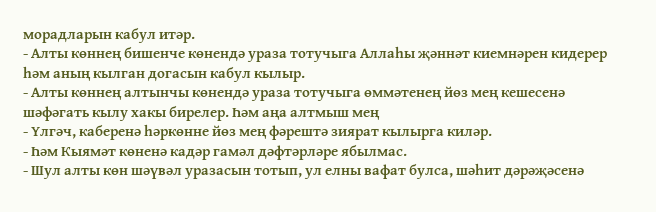морадларын кабул итәр.
- Алты көннең бишенче көнендә ураза тотучыга Аллаһы җәннәт киемнәрен кидерер һәм аның кылган догасын кабул кылыр.
- Алты көннең алтынчы көнендә ураза тотучыга өммәтенең йөз мең кешесенә шәфәгать кылу хакы бирелер. Һәм аңа алтмыш мең
- Үлгәч, каберенә һәркөнне йөз мең фәрештә зиярат кылырга киләр.
- Һәм Кыямәт көненә кадәр гамәл дәфтәрләре ябылмас.
- Шул алты көн шәүвәл уразасын тотып, ул елны вафат булса, шәһит дәрәҗәсенә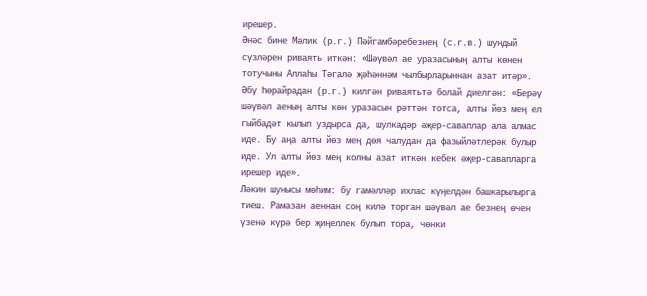ирешер.
Әнәс бине Мәлик (р.г.) Пәйгамбәребезнең (с.г.в.) шундый сүзләрен риваять иткән: «Шәүвәл ае уразасының алты көнен тотучыны Аллаһы Тәгалә җәһәннәм чылбырларыннан азат итәр».
Әбү Һөрайрадан (р.г.) килгән риваятьтә болай диелгән: «Берәү шәүвәл аеның алты көн уразасын рәттән тотса, алты йөз мең ел гыйбадәт кылып уздырса да, шулкадәр әҗер-саваплар ала алмас иде. Бу аңа алты йөз мең дөя чалудан да фазыйләтлерәк булыр иде. Ул алты йөз мең колны азат иткән кебек әҗер-савапларга ирешер иде».
Ләкин шунысы мөһим: бу гамәлләр ихлас күңелдән башкарылырга тиеш. Рамазан аеннан соң килә торган шәүвәл ае безнең өчен үзенә күрә бер җиңеллек булып тора, чөнки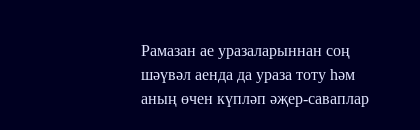Рамазан ае уразаларыннан соң шәүвәл аенда да ураза тоту һәм аның өчен күпләп әҗер-саваплар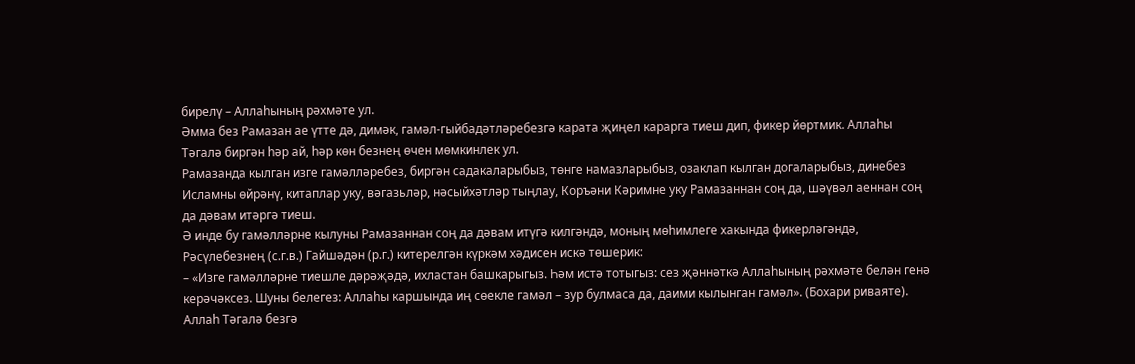бирелү – Аллаһының рәхмәте ул.
Әмма без Рамазан ае үтте дә, димәк, гамәл-гыйбадәтләребезгә карата җиңел карарга тиеш дип, фикер йөртмик. Аллаһы Тәгалә биргән һәр ай, һәр көн безнең өчен мөмкинлек ул.
Рамазанда кылган изге гамәлләребез, биргән садакаларыбыз, төнге намазларыбыз, озаклап кылган догаларыбыз, динебез Исламны өйрәнү, китаплар уку, вәгазьләр, нәсыйхәтләр тыңлау, Коръәни Кәримне уку Рамазаннан соң да, шәүвәл аеннан соң да дәвам итәргә тиеш.
Ә инде бу гамәлләрне кылуны Рамазаннан соң да дәвам итүгә килгәндә, моның мөһимлеге хакында фикерләгәндә, Рәсүлебезнең (с.г.в.) Гайшәдән (р.г.) китерелгән күркәм хәдисен искә төшерик:
– «Изге гамәлләрне тиешле дәрәҗәдә, ихластан башкарыгыз. Һәм истә тотыгыз: сез җәннәткә Аллаһының рәхмәте белән генә керәчәксез. Шуны белегез: Аллаһы каршында иң сөекле гамәл – зур булмаса да, даими кылынган гамәл». (Бохари риваяте).
Аллаh Тәгалә безгә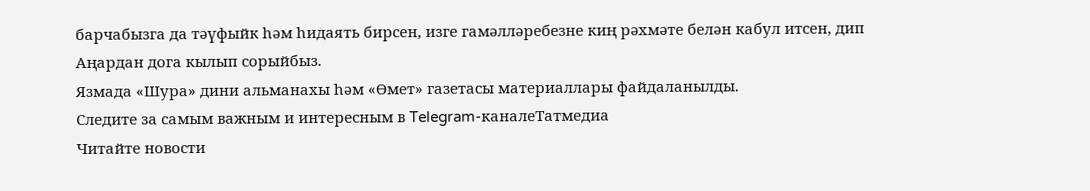барчабызга да тәүфыйк hәм hидаять бирсен, изге гамәлләребезне киң рәхмәте белән кабул итсен, дип Аңардан дога кылып сорыйбыз.
Язмада «Шура» дини альманахы һәм «Өмет» газетасы материаллары файдаланылды.
Следите за самым важным и интересным в Telegram-каналеТатмедиа
Читайте новости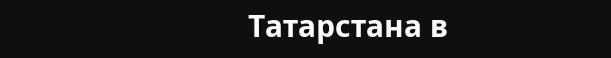Татарстана в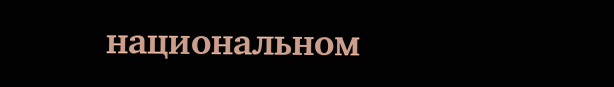национальном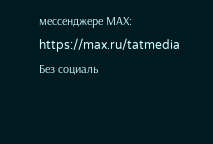мессенджере MАХ: https://max.ru/tatmedia
Без социаль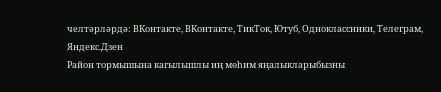челтәрләрдә: ВКонтакте, ВКонтакте, ТикТок, Ютуб, Одноклассники, Телеграм, Яндекс.Дзен
Район тормышына кагылышлы иң мөһим яңалыкларыбызны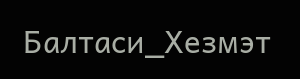Балтаси_Хезмэт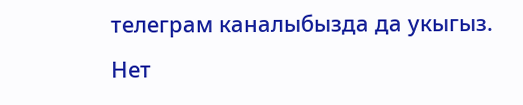телеграм каналыбызда да укыгыз.
Нет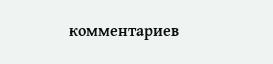комментариев